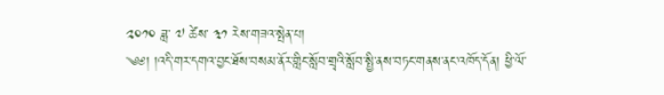༢༠༡༠ ཟླ་ ༧ ཚེས་ ༣༡ རེས་གཟའ་སྤེན་པ།
༄༅། །འདི་གར་དགའ་བྱང་ཐོས་བསམ་ནོར་གླིང་སློབ་གྲྭའི་སློབ་སྤྱི་ནས་བཏང་གནས་ནང་འཁོད་དོན། ཕྱི་ལོ་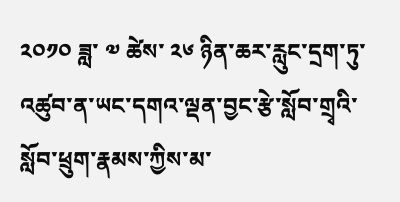༢༠༡༠ ཟླ་ ༧ ཚེས་ ༢༦ ཉིན་ཆར་རླུང་དྲག་ཏུ་འཚུབ་ན་ཡང་དགའ་ལྡན་བྱང་རྩེ་སློབ་གྲྭའི་སློབ་ཕྲུག་རྣམས་ཀྱིས་མ་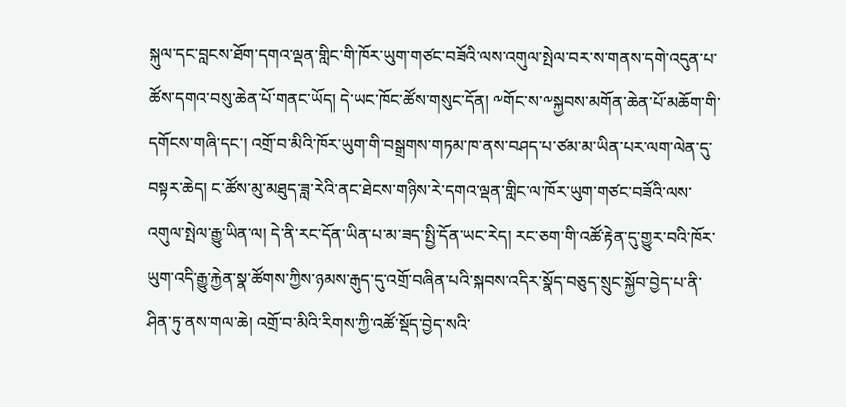སྐུལ་དང་བླངས་ཐོག་དགའ་ལྡན་གླིང་གི་ཁོར་ཡུག་གཙང་བཟོའི་ལས་འགུལ་སྤེལ་བར་ས་གནས་དགེ་འདུན་པ་ཚོས་དགའ་བསུ་ཆེན་པོ་གནང་ཡོད། དེ་ཡང་ཁོང་ཚོས་གསུང་དོན། ༸གོང་ས་༸སྐྱབས་མགོན་ཆེན་པོ་མཆོག་གི་དགོངས་གཞི་དང་། འགྲོ་བ་མིའི་ཁོར་ཡུག་གི་བསྒྲགས་གཏམ་ཁ་ནས་བཤད་པ་ཙམ་མ་ཡིན་པར་ལག་ལེན་དུ་བསྟར་ཆེད། ང་ཚོས་མུ་མཐུད་ཟླ་རེའི་ནང་ཐེངས་གཉིས་རེ་དགའ་ལྡན་གླིང་ལ་ཁོར་ཡུག་གཙང་བཟོའི་ལས་འགུལ་སྤེལ་རྒྱུ་ཡིན་ལ། དེ་ནི་རང་དོན་ཡིན་པ་མ་ཟད་སྤྱི་དོན་ཡང་རེད། རང་ཅག་གི་འཚོ་རྟེན་དུ་གྱུར་བའི་ཁོར་ཡུག་འདི་རྒྱུ་རྐྱེན་སྣ་ཚོགས་ཀྱིས་ཉམས་རྒུད་དུ་འགྲོ་བཞིན་པའི་སྐབས་འདིར་སྣོད་བཅུད་སྲུང་སྐྱོབ་བྱེད་པ་ནི་ཤིན་ཏུ་ནས་གལ་ཆེ། འགྲོ་བ་མིའི་རིགས་ཀྱི་འཚོ་སྡོད་བྱེད་སའི་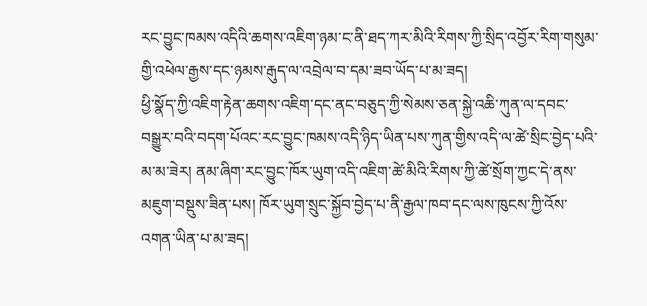རང་བྱུང་ཁམས་འདིའི་ཆགས་འཇིག་ཉམ་ང་ནི་ཐད་ཀར་མིའི་རིགས་ཀྱི་སྲིད་འབྱོར་རིག་གསུམ་གྱི་འཕེལ་རྒྱས་དང་ཉམས་རྒུད་ལ་འབྲེལ་བ་དམ་ཟབ་ཡོད་པ་མ་ཟད།
ཕྱི་སྣོད་ཀྱི་འཇིག་རྟེན་ཆགས་འཇིག་དང་ནང་བཅུད་ཀྱི་སེམས་ཅན་སྐྱེ་འཆི་ཀུན་ལ་དབང་བསྒྱུར་བའི་བདག་པོའང་རང་བྱུང་ཁམས་འདི་ཉིད་ཡིན་པས་ཀུན་གྱིས་འདི་ལ་ཚེ་སྲིང་བྱེད་པའི་མ་མ་ཟེར། ནམ་ཞིག་རང་བྱུང་ཁོར་ཡུག་འདི་འཇིག་ཚེ་མིའི་རིགས་ཀྱི་ཚེ་སྲོག་ཀྱང་དེ་ནས་མཇུག་བསྡུས་ཟིན་པས། ཁོར་ཡུག་སྲུང་སྐྱོབ་བྱེད་པ་ནི་རྒྱལ་ཁབ་དང་ལས་ཁུངས་ཀྱི་འོས་འགན་ཡིན་པ་མ་ཟད།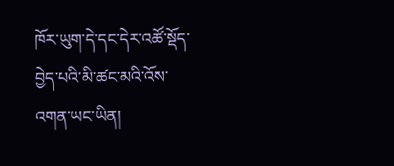ཁོར་ཡུག་དེ་དང་དེར་འཚོ་སྡོད་བྱེད་པའི་མི་ཚང་མའི་འོས་འགན་ཡང་ཡིན།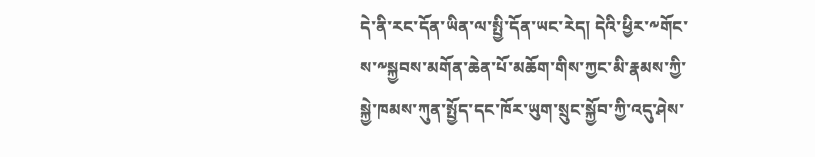དེ་ནི་རང་དོན་ཡིན་ལ་སྤྱི་དོན་ཡང་རེད། དེའི་ཕྱིར་༸གོང་ས་༸སྐྱབས་མགོན་ཆེན་པོ་མཆོག་གིས་ཀྱང་མི་རྣམས་ཀྱི་སྐྱེ་ཁམས་ཀུན་སྤྱོད་དང་ཁོར་ཡུག་སྲུང་སྐྱོབ་ཀྱི་འདུ་ཤེས་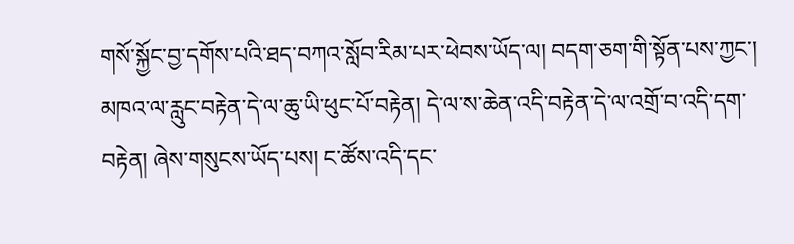གསོ་སྐྱོང་བྱ་དགོས་པའི་ཐད་བཀའ་སློབ་རིམ་པར་ཕེབས་ཡོད་ལ། བདག་ཅག་གི་སྟོན་པས་ཀྱང་། མཁའ་ལ་རླུང་བརྟེན་དེ་ལ་ཆུ་ཡི་ཕུང་པོ་བརྟེན། དེ་ལ་ས་ཆེན་འདི་བརྟེན་དེ་ལ་འགྲོ་བ་འདི་དག་བརྟེན། ཞེས་གསུངས་ཡོད་པས། ང་ཚོས་འདི་དང་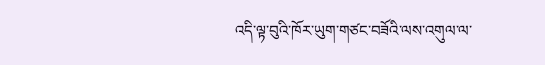འདི་ལྟ་བུའི་ཁོར་ཡུག་གཙང་བཟོའི་ལས་འགུལ་ལ་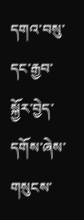དགའ་བསུ་དང་རྒྱབ་སྐྱོར་བྱེད་དགོས་ཞེས་གསུངས་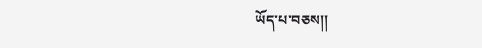ཡོད་པ་བཅས།།